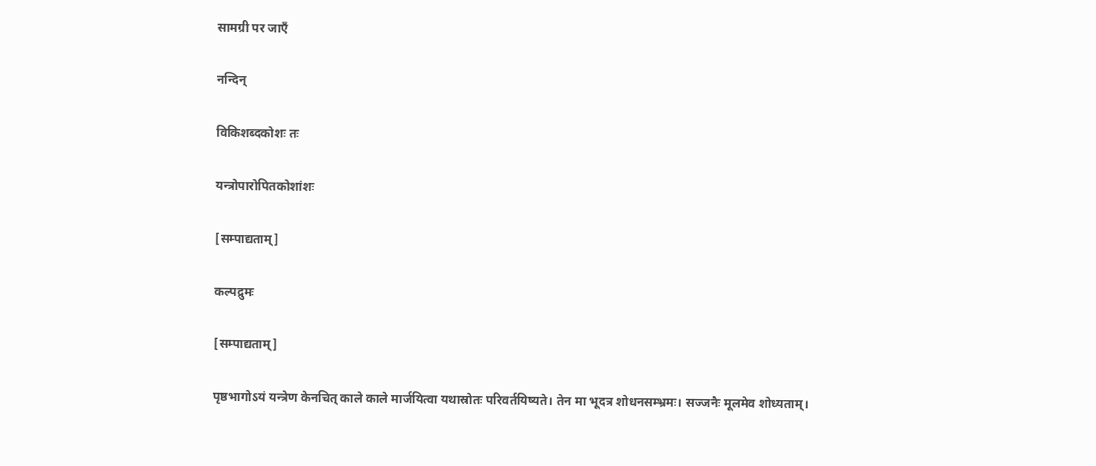सामग्री पर जाएँ

नन्दिन्

विकिशब्दकोशः तः

यन्त्रोपारोपितकोशांशः

[सम्पाद्यताम्]

कल्पद्रुमः

[सम्पाद्यताम्]

पृष्ठभागोऽयं यन्त्रेण केनचित् काले काले मार्जयित्वा यथास्रोतः परिवर्तयिष्यते। तेन मा भूदत्र शोधनसम्भ्रमः। सज्जनैः मूलमेव शोध्यताम्।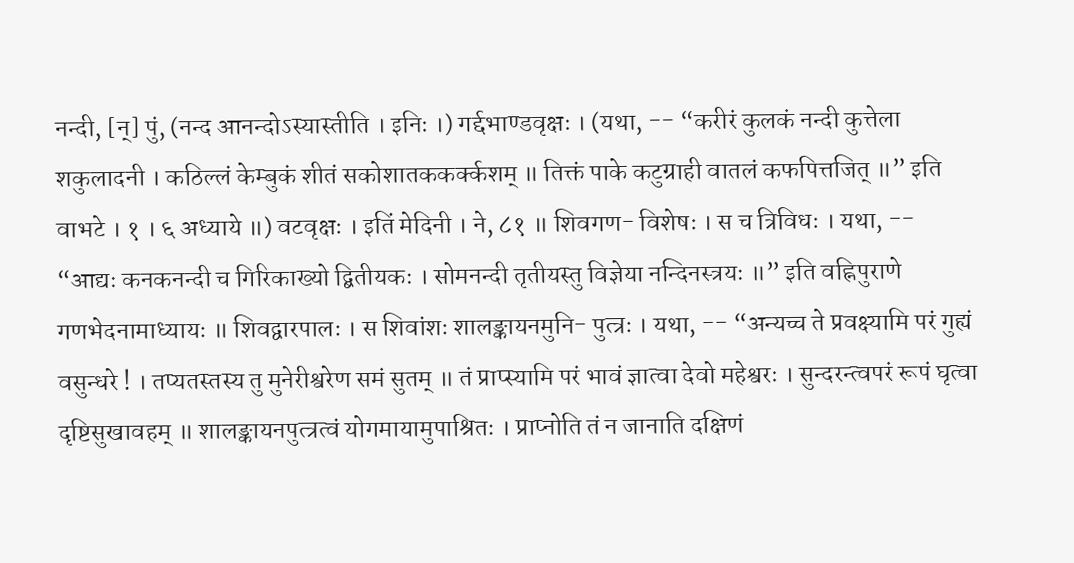नन्दी, [न्] पुं, (नन्द आनन्दोऽस्यास्तीति । इनिः ।) गर्द्दभाण्डवृक्षः । (यथा, -- “करीरं कुलकं नन्दी कुत्तेला शकुलादनी । कठिल्लं केम्बुकं शीतं सकोशातककर्क्कशम् ॥ तिक्तं पाके कटुग्राही वातलं कफपित्तजित् ॥” इति वाभटे । १ । ६ अध्याये ॥) वटवृक्षः । इतिं मेदिनी । ने, ८१ ॥ शिवगण- विशेषः । स च त्रिविधः । यथा, -- “आद्यः कनकनन्दी च गिरिकाख्यो द्बितीयकः । सोमनन्दी तृतीयस्तु विज्ञेया नन्दिनस्त्रयः ॥” इति वह्निपुराणे गणभेदनामाध्यायः ॥ शिवद्वारपालः । स शिवांशः शालङ्कायनमुनि- पुत्त्रः । यथा, -- “अन्यच्च ते प्रवक्ष्यामि परं गुह्यं वसुन्धरे ! । तप्यतस्तस्य तु मुनेरीश्वरेण समं सुतम् ॥ तं प्राप्स्यामि परं भावं ज्ञात्वा देवो महेश्वरः । सुन्दरन्त्वपरं रूपं घृत्वा दृष्टिसुखावहम् ॥ शालङ्कायनपुत्त्रत्वं योगमायामुपाश्रितः । प्राप्नोति तं न जानाति दक्षिणं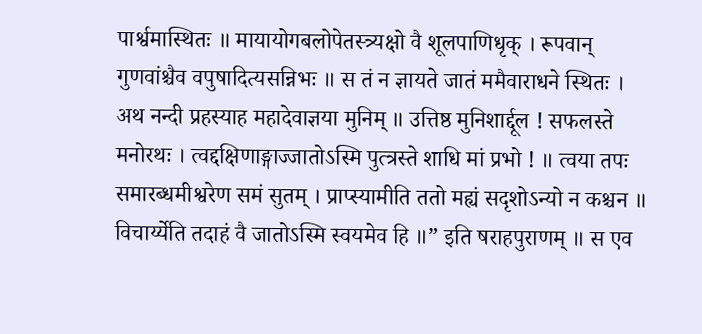पार्श्वमास्थितः ॥ मायायोगबलोपेतस्त्र्यक्षो वै शूलपाणिधृक् । रूपवान् गुणवांश्चैव वपुषादित्यसन्निभः ॥ स तं न ज्ञायते जातं ममैवाराधने स्थितः । अथ नन्दी प्रहस्याह महादेवाज्ञया मुनिम् ॥ उत्तिष्ठ मुनिशार्द्दूल ! सफलस्ते मनोरथः । त्वद्दक्षिणाङ्गाज्जातोऽस्मि पुत्त्रस्ते शाधि मां प्रभो ! ॥ त्वया तपः समारब्धमीश्वरेण समं सुतम् । प्राप्स्यामीति ततो मह्यं सदृशोऽन्यो न कश्चन ॥ विचार्य्येति तदाहं वै जातोऽस्मि स्वयमेव हि ॥” इति षराहपुराणम् ॥ स एव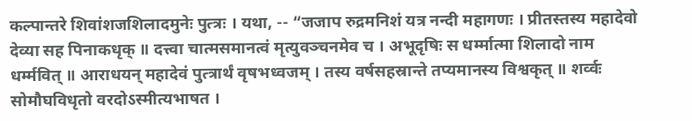कल्पान्तरे शिवांशजशिलादमुनेः पुत्त्रः । यथा, -- “जजाप रुद्रमनिशं यत्र नन्दी महागणः । प्रीतस्तस्य महादेवो देव्या सह पिनाकधृक् ॥ दत्त्वा चात्मसमानत्वं मृत्युवञ्चनमेव च । अभूदृषिः स धर्म्मात्मा शिलादो नाम धर्म्मवित् ॥ आराधयन् महादेवं पुत्त्रार्थं वृषभध्वजम् । तस्य वर्षसहस्रान्ते तप्यमानस्य विश्वकृत् ॥ शर्व्वः सोमौघविधृतो वरदोऽस्मीत्यभाषत ।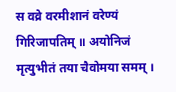स वव्रे वरमीशानं वरेण्यं गिरिजापतिम् ॥ अयोनिजं मृत्युभीतं तया चैवोमया समम् ।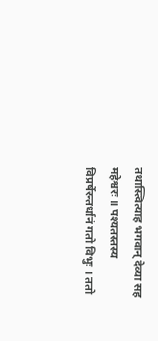तथास्त्वित्याह भगवान् देव्या सह महेश्वरः ॥ पश्यतस्तस्य विप्रर्षेरन्तर्धानं गतो विभुः । ततो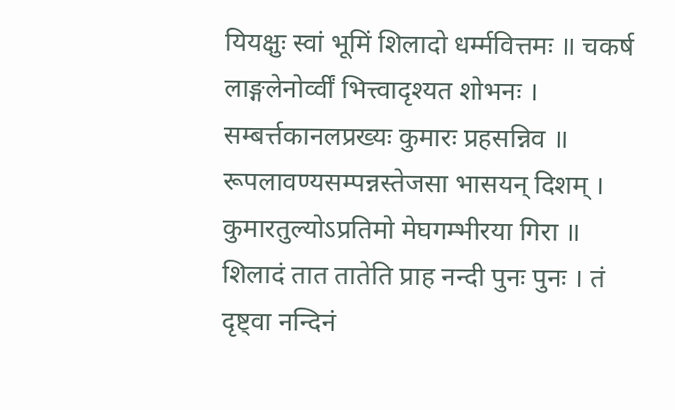यियक्षुः स्वां भूमिं शिलादो धर्म्मवित्तमः ॥ चकर्ष लाङ्गलेनोर्व्वीं भित्त्वादृश्यत शोभनः । सम्बर्त्तकानलप्रख्यः कुमारः प्रहसन्निव ॥ रूपलावण्यसम्पन्नस्तेजसा भासयन् दिशम् । कुमारतुल्योऽप्रतिमो मेघगम्भीरया गिरा ॥ शिलादं तात तातेति प्राह नन्दी पुनः पुनः । तं दृष्ट्वा नन्दिनं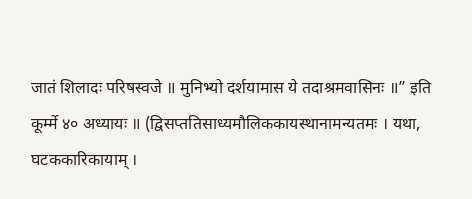जातं शिलादः परिषस्वजे ॥ मुनिभ्यो दर्शयामास ये तदाश्रमवासिनः ॥” इति कूर्म्मे ४० अध्यायः ॥ (द्विसप्ततिसाध्यमौलिककायस्थानामन्यतमः । यथा, घटककारिकायाम् ।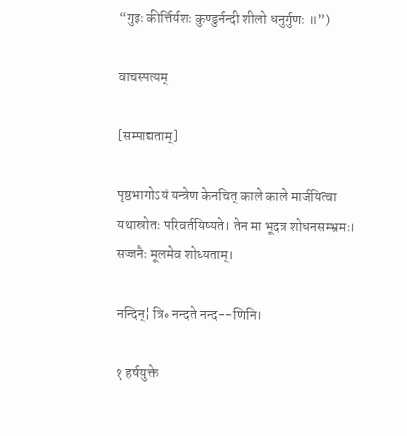“गुइः कीर्त्तिर्यशः कुण्डुर्नन्दी शीलो धनुर्गुणः ॥”)

वाचस्पत्यम्

[सम्पाद्यताम्]

पृष्ठभागोऽयं यन्त्रेण केनचित् काले काले मार्जयित्वा यथास्रोतः परिवर्तयिष्यते। तेन मा भूदत्र शोधनसम्भ्रमः। सज्जनैः मूलमेव शोध्यताम्।

नन्दिन्¦ त्रि॰ नन्दते नन्द--णिनि।

१ हर्षयुक्ते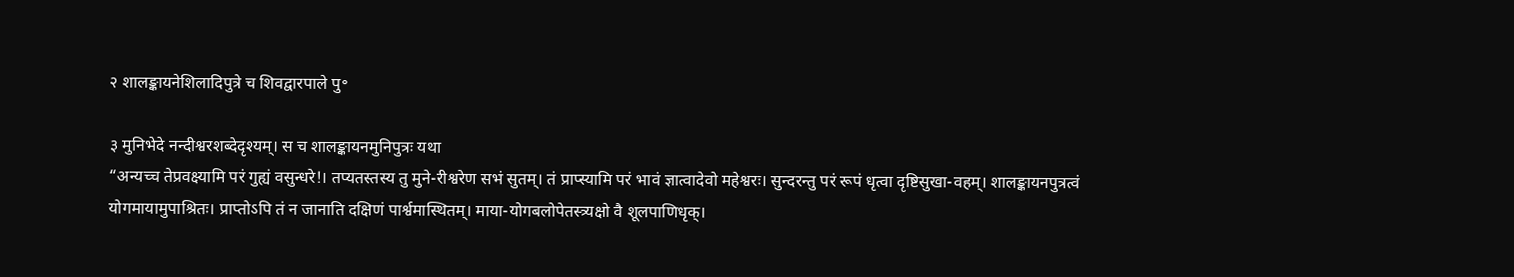२ शालङ्कायनेशिलादिपुत्रे च शिवद्वारपाले पु॰

३ मुनिभेदे नन्दीश्वरशब्देदृश्यम्। स च शालङ्कायनमुनिपुत्रः यथा
“अन्यच्च तेप्रवक्ष्यामि परं गुह्यं वसुन्धरे!। तप्यतस्तस्य तु मुने-रीश्वरेण सभं सुतम्। तं प्राप्स्यामि परं भावं ज्ञात्वादेवो महेश्वरः। सुन्दरन्तु परं रूपं धृत्वा दृष्टिसुखा-वहम्। शालङ्कायनपुत्रत्वं योगमायामुपाश्रितः। प्राप्तोऽपि तं न जानाति दक्षिणं पार्श्वमास्थितम्। माया-योगबलोपेतस्त्र्यक्षो वै शूलपाणिधृक्।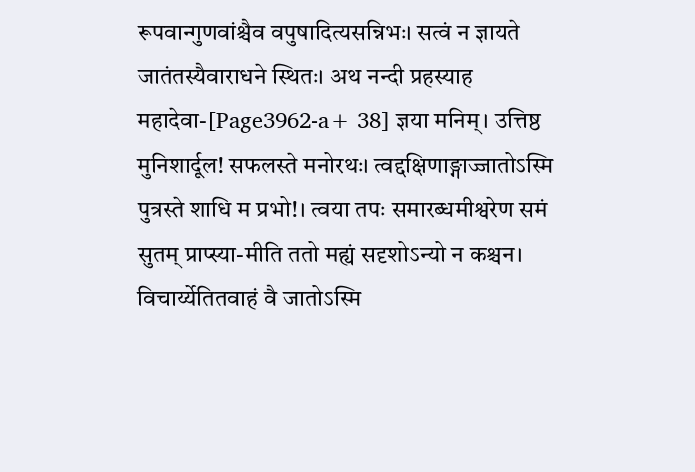रूपवान्गुणवांश्चैव वपुषादित्यसन्निभः। सत्वं न ज्ञायते जातंतस्यैवाराधने स्थितः। अथ नन्दी प्रहस्याह महादेवा-[Page3962-a+ 38] ज्ञया मनिम्। उत्तिष्ठ मुनिशार्दूल! सफलस्ते मनोरथः। त्वद्दक्षिणाङ्गाज्जातोऽस्मि पुत्रस्ते शाधि म प्रभो!। त्वया तपः समारब्धमीश्वरेण समं सुतम् प्राप्स्या-मीति ततो मह्यं सदृशोऽन्यो न कश्चन। विचार्य्येतितवाहं वै जातोऽस्मि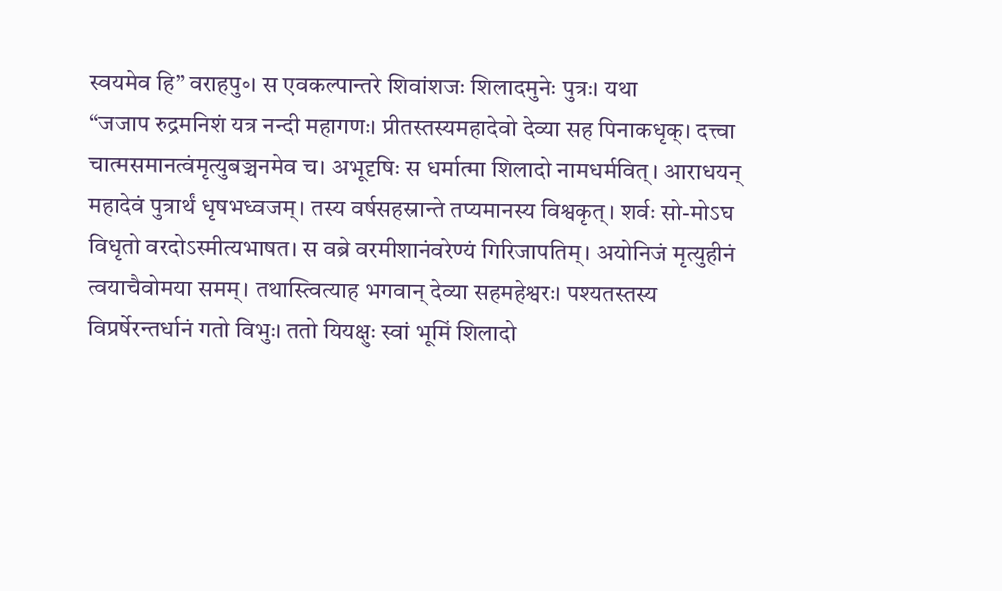स्वयमेव हि” वराहपु॰। स एवकल्पान्तरे शिवांशजः शिलादमुनेः पुत्रः। यथा
“जजाप रुद्रमनिशं यत्र नन्दी महागणः। प्रीतस्तस्यमहादेवो देव्या सह पिनाकधृक्। दत्त्वा चात्मसमानत्वंमृत्युबञ्चनमेव च। अभूदृषिः स धर्मात्मा शिलादो नामधर्मवित्। आराधयन् महादेवं पुत्रार्थं धृषभध्वजम्। तस्य वर्षसहस्रान्ते तप्यमानस्य विश्वकृत्। शर्वः सो-मोऽघ विधृतो वरदोऽस्मीत्यभाषत। स वब्रे वरमीशानंवरेण्यं गिरिजापतिम्। अयोनिजं मृत्युहीनं त्वयाचैवोमया समम्। तथास्त्वित्याह भगवान् देव्या सहमहेश्वरः। पश्यतस्तस्य विप्रर्षेरन्तर्धानं गतो विभुः। ततो यियक्षुः स्वां भूमिं शिलादो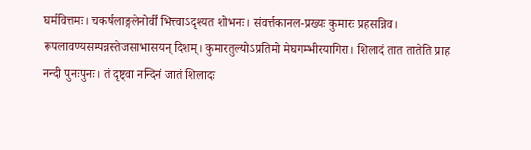घर्मवित्तमः। चकर्षलाङ्गलेनोर्वीं भित्त्वाऽदृश्यत शोभनः। संवर्त्तकानल-प्रख्यः कुमारः प्रहसन्निव। रूपलावण्यसम्पन्नस्तेजसाभासयन् दिशम्। कुमारतुल्योऽप्रतिमो मेघगम्भीरयागिरा। शिलादं तात तातेति प्राह नन्दी पुनःपुनः। तं दृष्ट्वा नन्दिनं जातं शिलादः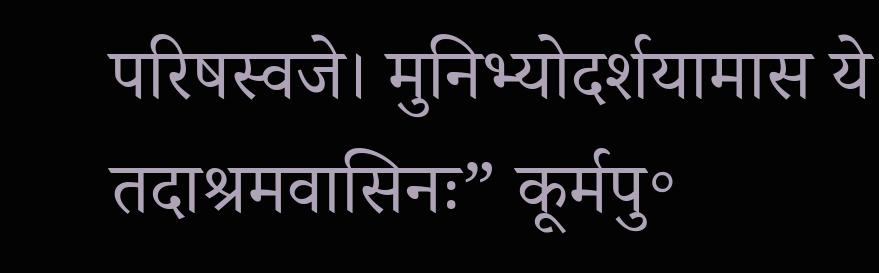परिषस्वजे। मुनिभ्योदर्शयामास ये तदाश्रमवासिनः” कूर्मपु॰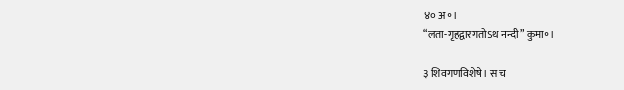४० अ॰।
“लता-गृहद्वारगतोऽथ नन्दी” कुमा॰।

३ शिवगणविशेषे। स च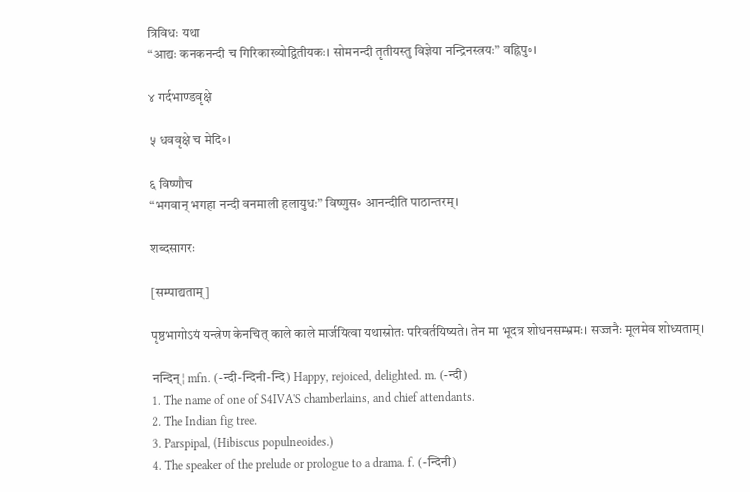त्रिविधः यथा
“आद्यः कनकनन्दी च गिरिकाख्योद्वितीयकः। सोमनन्दी तृतीयस्तु विज्ञेया नन्द्रिनस्त्रयः” वह्निपु॰।

४ गर्दभाण्डवृक्षे

५ धववृक्षे च मेदि॰।

६ विष्णौच
“भगवान् भगहा नन्दी वनमाली हलायुधः” विष्णुस॰ आनन्दीति पाठान्तरम्।

शब्दसागरः

[सम्पाद्यताम्]

पृष्ठभागोऽयं यन्त्रेण केनचित् काले काले मार्जयित्वा यथास्रोतः परिवर्तयिष्यते। तेन मा भूदत्र शोधनसम्भ्रमः। सज्जनैः मूलमेव शोध्यताम्।

नन्दिन्¦ mfn. (-न्दी-न्दिनी-न्दि) Happy, rejoiced, delighted. m. (-न्दी)
1. The name of one of S4IVA'S chamberlains, and chief attendants.
2. The Indian fig tree.
3. Parspipal, (Hibiscus populneoides.)
4. The speaker of the prelude or prologue to a drama. f. (-न्दिनी)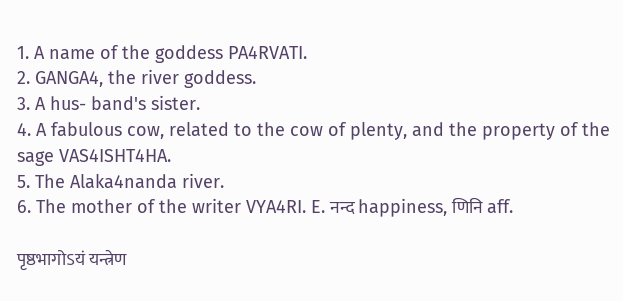1. A name of the goddess PA4RVATI.
2. GANGA4, the river goddess.
3. A hus- band's sister.
4. A fabulous cow, related to the cow of plenty, and the property of the sage VAS4ISHT4HA.
5. The Alaka4nanda river.
6. The mother of the writer VYA4RI. E. नन्द happiness, णिनि aff.

पृष्ठभागोऽयं यन्त्रेण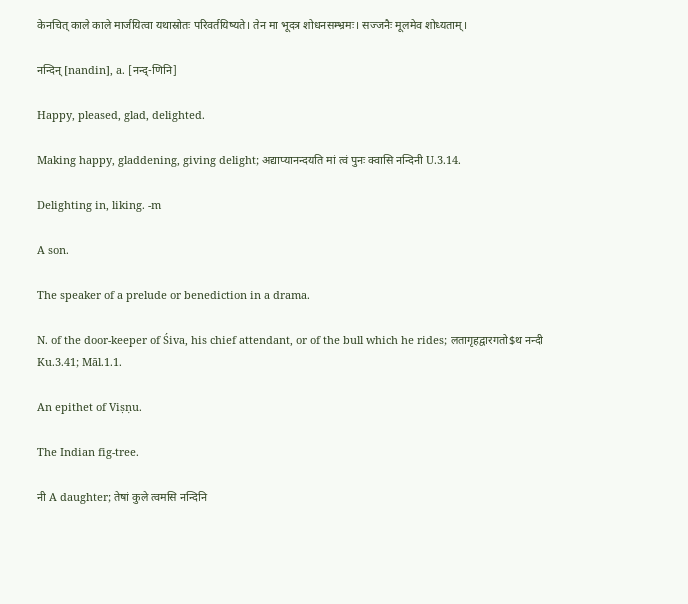केनचित् काले काले मार्जयित्वा यथास्रोतः परिवर्तयिष्यते। तेन मा भूदत्र शोधनसम्भ्रमः। सज्जनैः मूलमेव शोध्यताम्।

नन्दिन् [nandin], a. [नन्द्-णिनि]

Happy, pleased, glad, delighted.

Making happy, gladdening, giving delight; अद्याप्यानन्दयति मां त्वं पुनः क्वासि नन्दिनी U.3.14.

Delighting in, liking. -m

A son.

The speaker of a prelude or benediction in a drama.

N. of the door-keeper of Śiva, his chief attendant, or of the bull which he rides; लतागृहद्वारगतो$थ नन्दी Ku.3.41; Māl.1.1.

An epithet of Viṣṇu.

The Indian fig-tree.

नी A daughter; तेषां कुले त्वमसि नन्दिनि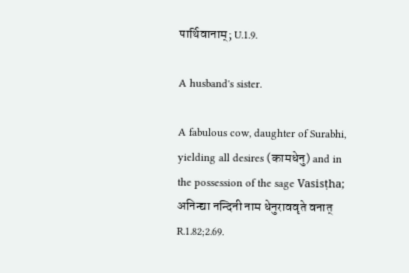पार्थिवानाम्; U.1.9.

A husband's sister.

A fabulous cow, daughter of Surabhi, yielding all desires (कामधेनु) and in the possession of the sage Vasisṭha; अनिन्द्या नन्दिनी नाम धेनुराववृते वनात् R.1.82;2.69.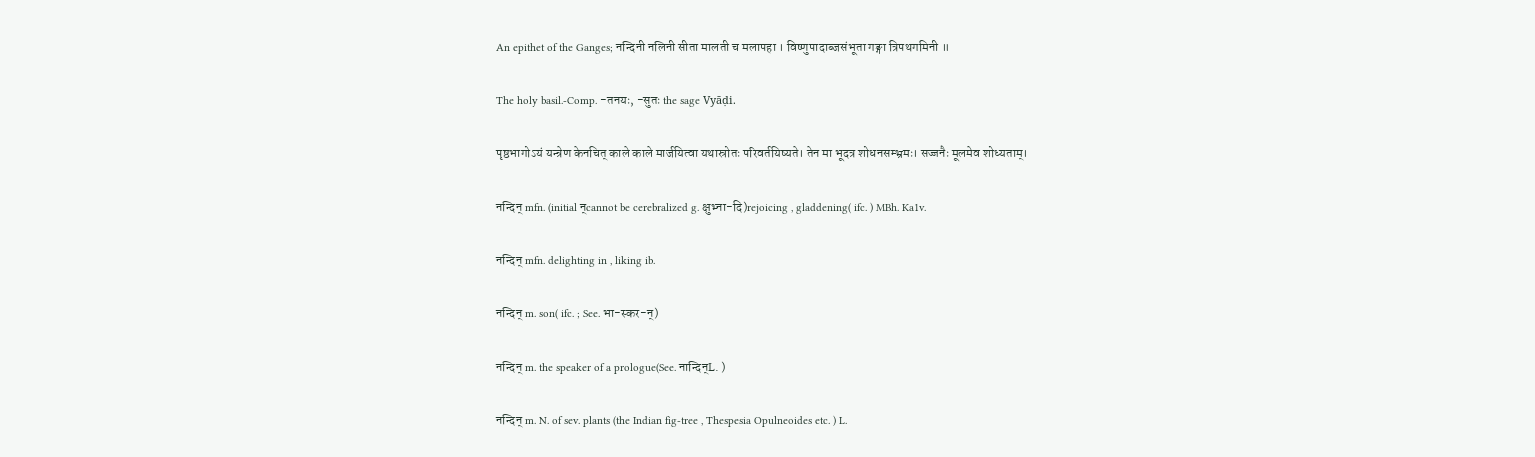An epithet of the Ganges; नन्दिनी नलिनी सीता मालती च मलापहा । विष्णुपादाब्जसंभूता गङ्गा त्रिपथगमिनी ॥

The holy basil.-Comp. -तनयः, -सुतः the sage Vyāḍi.

पृष्ठभागोऽयं यन्त्रेण केनचित् काले काले मार्जयित्वा यथास्रोतः परिवर्तयिष्यते। तेन मा भूदत्र शोधनसम्भ्रमः। सज्जनैः मूलमेव शोध्यताम्।

नन्दिन् mfn. (initial न्cannot be cerebralized g. क्षुभ्ना-दि)rejoicing , gladdening( ifc. ) MBh. Ka1v.

नन्दिन् mfn. delighting in , liking ib.

नन्दिन् m. son( ifc. ; See. भा-स्कर-न्)

नन्दिन् m. the speaker of a prologue(See. नान्दिन्L. )

नन्दिन् m. N. of sev. plants (the Indian fig-tree , Thespesia Opulneoides etc. ) L.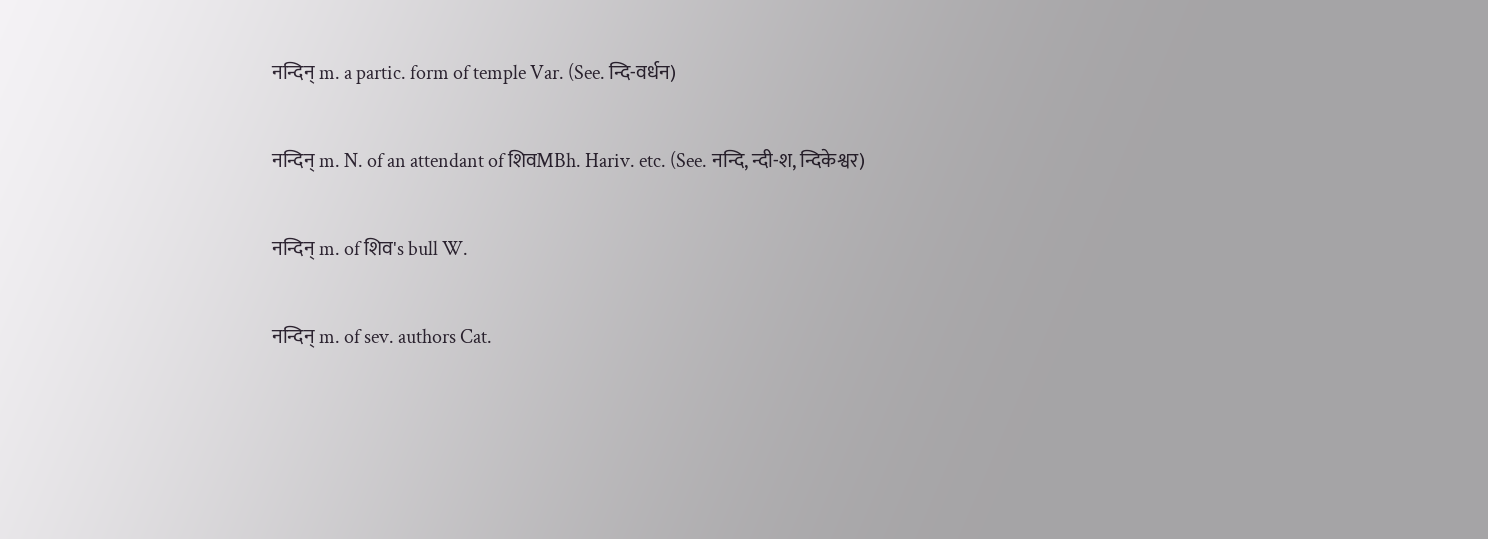नन्दिन् m. a partic. form of temple Var. (See. न्दि-वर्धन)

नन्दिन् m. N. of an attendant of शिवMBh. Hariv. etc. (See. नन्दि, न्दी-श, न्दिकेश्वर)

नन्दिन् m. of शिव's bull W.

नन्दिन् m. of sev. authors Cat.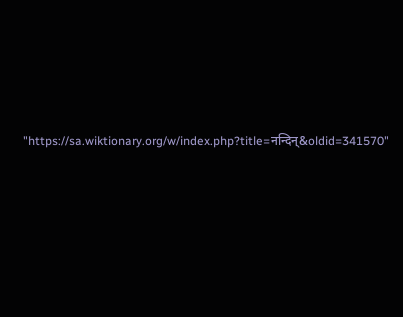"https://sa.wiktionary.org/w/index.php?title=नन्दिन्&oldid=341570"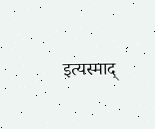इत्यस्माद्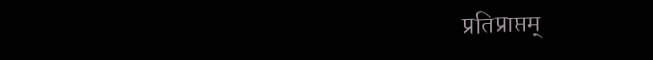प्रतिप्राप्तम्